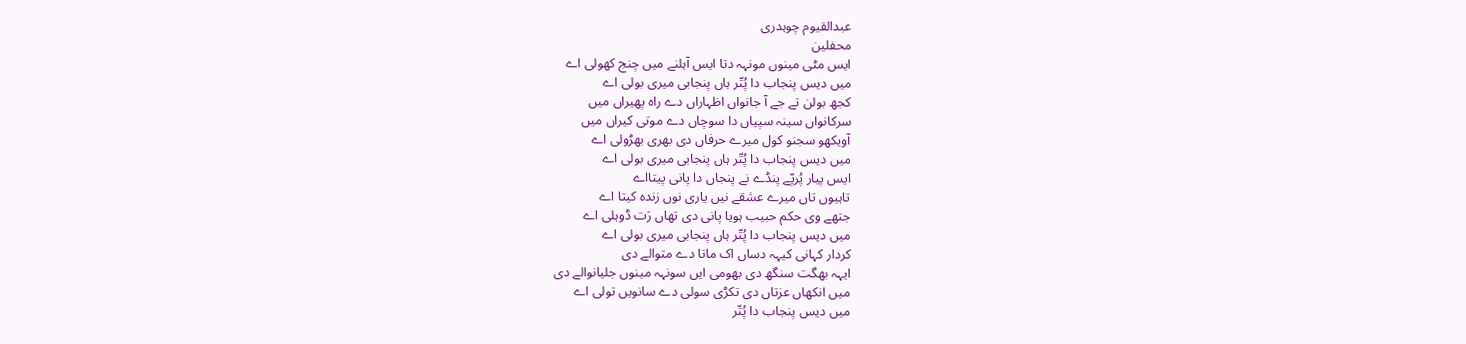عبدالقیوم چوہدری
محفلین
ایس مٹی مینوں مونہہ دتا ایس آہلنے میں چنج کھولی اے
میں دیس پنجاب دا پُتّر ہاں پنجابی میری بولی اے
کجھ بولن تے جے آ جانواں اظہاراں دے راہ پھیراں میں
سرکانواں سینہ سپیاں دا سوچاں دے موتی کیراں میں
آویکھو سجنو کول میرے حرفاں دی بھری بھڑولی اے
میں دیس پنجاب دا پُتّر ہاں پنجابی میری بولی اے
ایس پیار پُرپّے پنڈے نے پنجاں دا پانی پیتااے
تاہیوں تاں میرے عشقے نیں یاری نوں زندہ کیتا اے
جتھے وی حکم حبیب ہویا پانی دی تھاں رَت ڈوہلی اے
میں دیس پنجاب دا پُتّر ہاں پنجابی میری بولی اے
کردار کہانی کیہہ دساں اک ماتا دے متوالے دی
ایہہ بھگت سنگھ دی بھومی ایں سونہہ مینوں جلیانوالے دی
میں انکھاں عزتاں دی تکڑی سولی دے سانویں تولی اے
میں دیس پنجاب دا پُتّر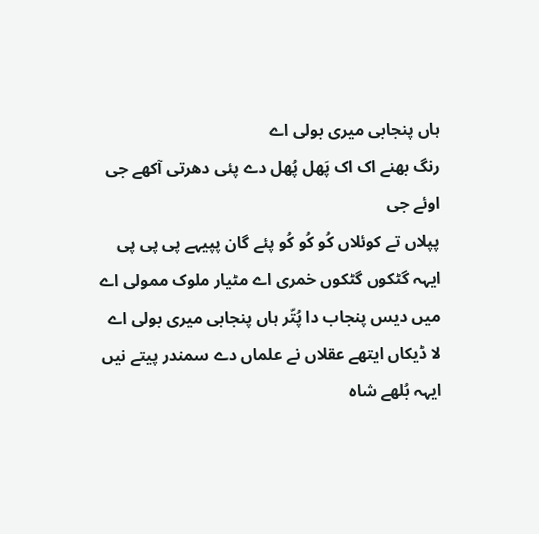ہاں پنجابی میری بولی اے
رنگ بھنے اک اک پَھل پُھل دے پئی دھرتی آکھے جی اوئے جی
پپلاں تے کوئلاں کُو کُو کُو پئے گان پپیہے پی پی پی
ایہہ گٹکوں گٹکوں خمری اے مٹیار ملوک ممولی اے
میں دیس پنجاب دا پُتّر ہاں پنجابی میری بولی اے
لا ڈیکاں ایتھے عقلاں نے علماں دے سمندر پیتے نیں
ایہہ بُلھے شاہ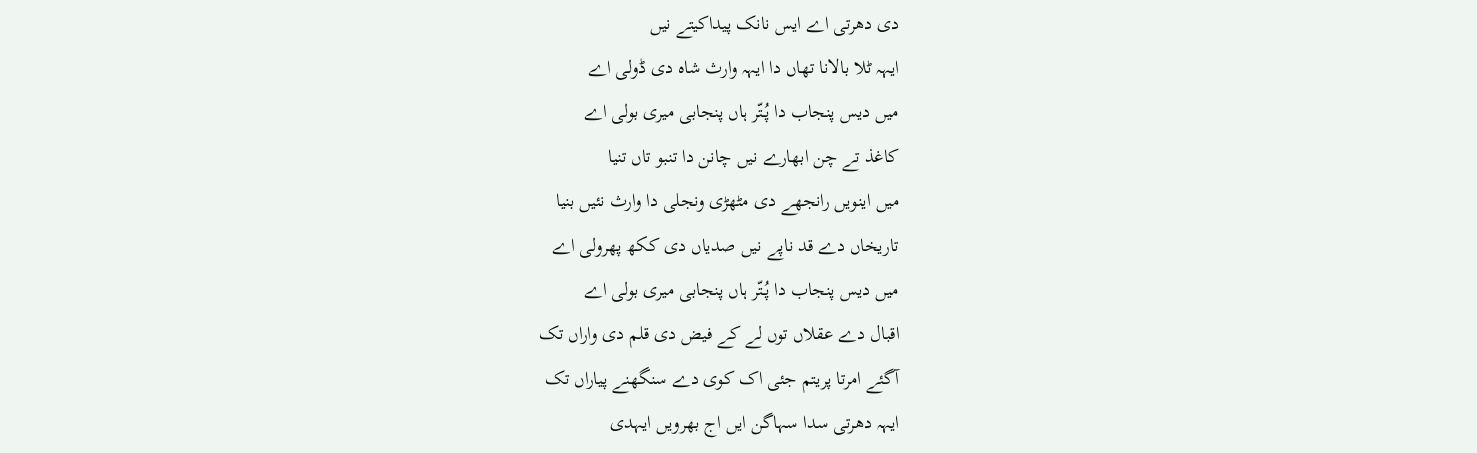دی دھرتی اے ایس نانک پیداکیتے نیں
ایہہ ٹلا بالانا تھاں دا ایہہ وارث شاہ دی ڈولی اے
میں دیس پنجاب دا پُتّر ہاں پنجابی میری بولی اے
کاغذ تے چن ابھارے نیں چانن دا تنبو تاں تنیا
میں اینویں رانجھے دی مٹھڑی ونجلی دا وارث نئیں بنیا
تاریخاں دے قد ناپے نیں صدیاں دی ککھ پھرولی اے
میں دیس پنجاب دا پُتّر ہاں پنجابی میری بولی اے
اقبال دے عقلاں توں لے کے فیض دی قلم دی واراں تک
آگئے امرتا پریتم جئی اک کوی دے سنگھنے پیاراں تک
ایہہ دھرتی سدا سہاگن ایں اج بھرویں ایہدی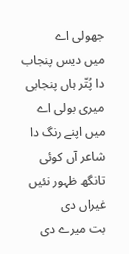جھولی اے
میں دیس پنجاب دا پُتّر ہاں پنجابی میری بولی اے
میں اپنے رنگ دا شاعر آں کوئی تانگھ ظہور نئیں غیراں دی
بت میرے دی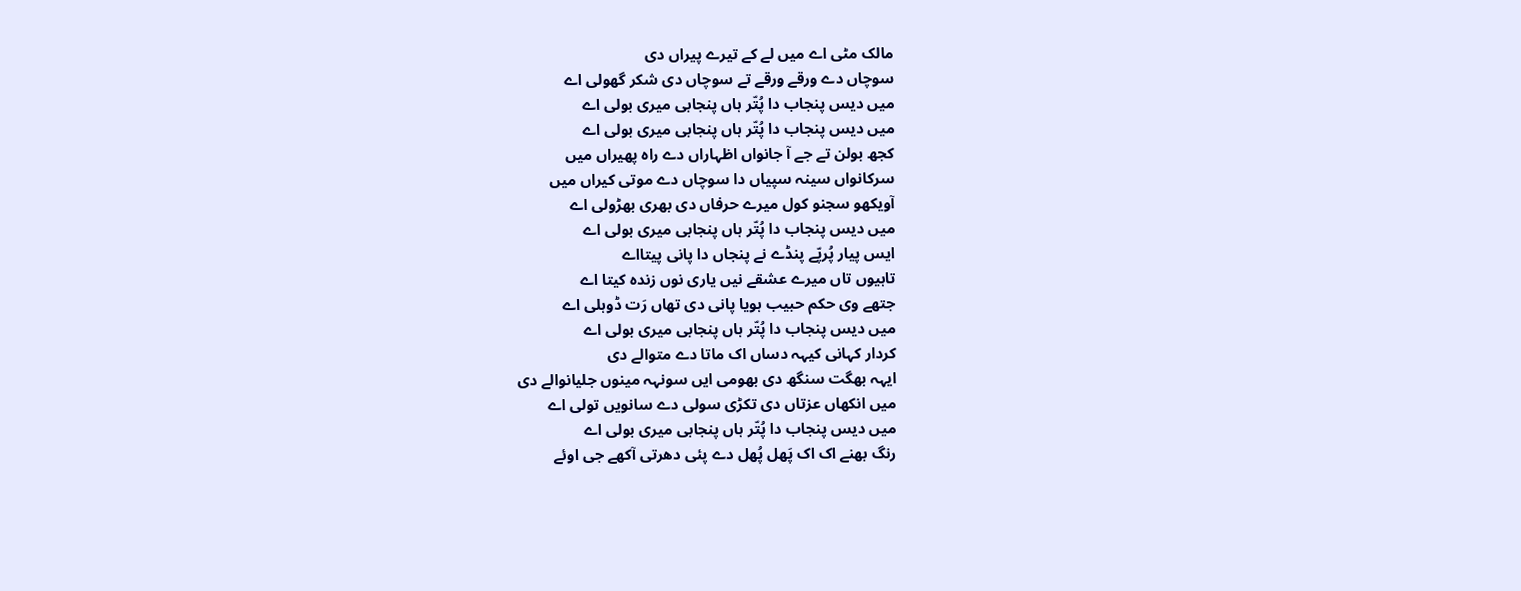مالک مٹی اے میں لے کے تیرے پیراں دی
سوچاں دے ورقے ورقے تے سوچاں دی شکر گھولی اے
میں دیس پنجاب دا پُتّر ہاں پنجابی میری بولی اے
میں دیس پنجاب دا پُتّر ہاں پنجابی میری بولی اے
کجھ بولن تے جے آ جانواں اظہاراں دے راہ پھیراں میں
سرکانواں سینہ سپیاں دا سوچاں دے موتی کیراں میں
آویکھو سجنو کول میرے حرفاں دی بھری بھڑولی اے
میں دیس پنجاب دا پُتّر ہاں پنجابی میری بولی اے
ایس پیار پُرپّے پنڈے نے پنجاں دا پانی پیتااے
تاہیوں تاں میرے عشقے نیں یاری نوں زندہ کیتا اے
جتھے وی حکم حبیب ہویا پانی دی تھاں رَت ڈوہلی اے
میں دیس پنجاب دا پُتّر ہاں پنجابی میری بولی اے
کردار کہانی کیہہ دساں اک ماتا دے متوالے دی
ایہہ بھگت سنگھ دی بھومی ایں سونہہ مینوں جلیانوالے دی
میں انکھاں عزتاں دی تکڑی سولی دے سانویں تولی اے
میں دیس پنجاب دا پُتّر ہاں پنجابی میری بولی اے
رنگ بھنے اک اک پَھل پُھل دے پئی دھرتی آکھے جی اوئے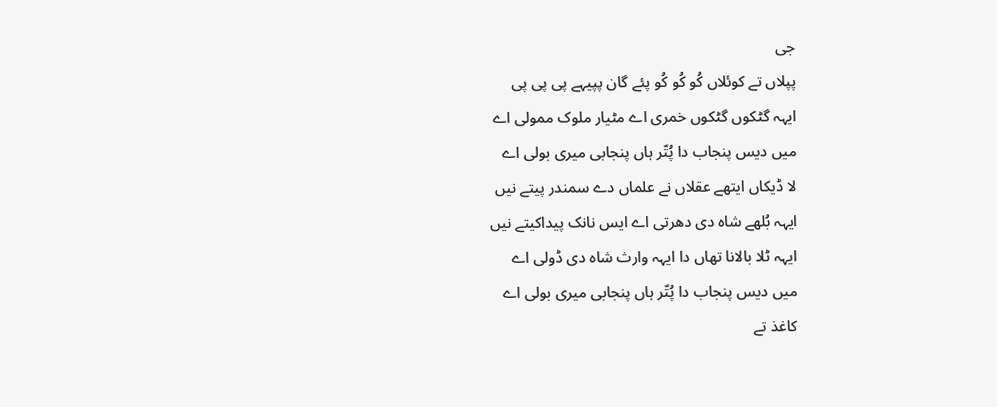جی
پپلاں تے کوئلاں کُو کُو کُو پئے گان پپیہے پی پی پی
ایہہ گٹکوں گٹکوں خمری اے مٹیار ملوک ممولی اے
میں دیس پنجاب دا پُتّر ہاں پنجابی میری بولی اے
لا ڈیکاں ایتھے عقلاں نے علماں دے سمندر پیتے نیں
ایہہ بُلھے شاہ دی دھرتی اے ایس نانک پیداکیتے نیں
ایہہ ٹلا بالانا تھاں دا ایہہ وارث شاہ دی ڈولی اے
میں دیس پنجاب دا پُتّر ہاں پنجابی میری بولی اے
کاغذ تے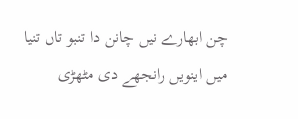چن ابھارے نیں چانن دا تنبو تاں تنیا
میں اینویں رانجھے دی مٹھڑی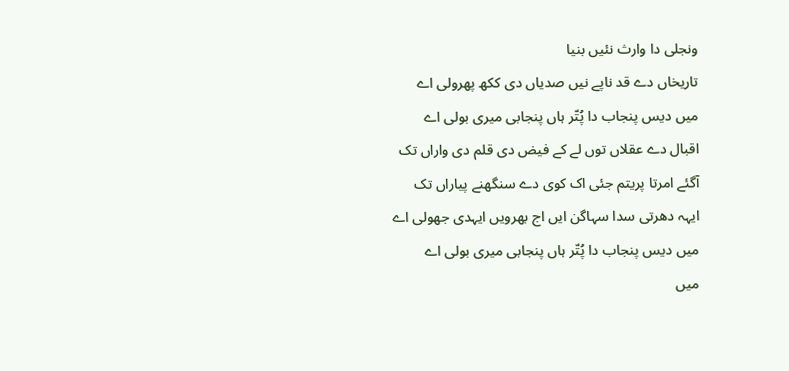ونجلی دا وارث نئیں بنیا
تاریخاں دے قد ناپے نیں صدیاں دی ککھ پھرولی اے
میں دیس پنجاب دا پُتّر ہاں پنجابی میری بولی اے
اقبال دے عقلاں توں لے کے فیض دی قلم دی واراں تک
آگئے امرتا پریتم جئی اک کوی دے سنگھنے پیاراں تک
ایہہ دھرتی سدا سہاگن ایں اج بھرویں ایہدی جھولی اے
میں دیس پنجاب دا پُتّر ہاں پنجابی میری بولی اے
میں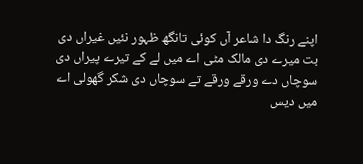اپنے رنگ دا شاعر آں کوئی تانگھ ظہور نئیں غیراں دی
بت میرے دی مالک مٹی اے میں لے کے تیرے پیراں دی
سوچاں دے ورقے ورقے تے سوچاں دی شکر گھولی اے
میں دیس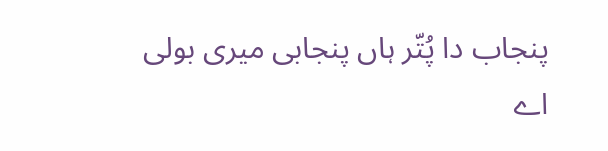پنجاب دا پُتّر ہاں پنجابی میری بولی اے